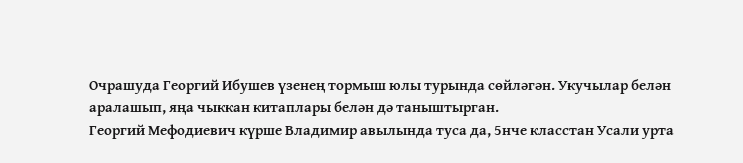Очрашуда Георгий Ибушев үзенең тормыш юлы турында сөйләгән. Укучылар белән аралашып, яңа чыккан китаплары белән дә таныштырган.
Георгий Мефодиевич күрше Владимир авылында туса да, 5нче класстан Усали урта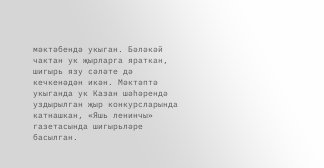мәктәбендә укыган. Бәләкәй чактан ук җырларга яраткан, шигырь язу сәләте дә кечкенәдән икән. Мәктәптә укыганда ук Казан шәһәрендә уздырылган җыр конкурсларында катнашкан, «Яшь ленинчы» газетасында шигырьләре басылган.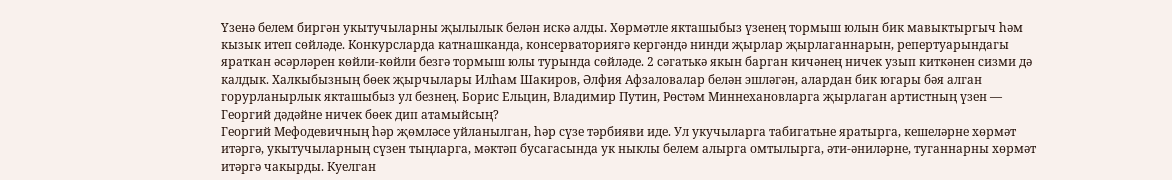Үзенә белем биргән укытучыларны җылылык белән искә алды. Хөрмәтле якташыбыз үзенең тормыш юлын бик мавыктыргыч һәм кызык итеп сөйләде. Конкурсларда катнашканда, консерваториягә кергәндә нинди җырлар җырлаганнарын, репертуарындагы яраткан әсәрләрен көйли-көйли безгә тормыш юлы турында сөйләде. 2 сәгатькә якын барган кичәнең ничек узып киткәнен сизми дә калдык. Халкыбызның бөек җырчылары Илһам Шакиров, Әлфия Афзаловалар белән эшләгән, алардан бик югары бәя алган горурланырлык якташыбыз ул безнең. Борис Ельцин, Владимир Путин, Рөстәм Миннехановларга җырлаган артистның үзен — Георгий дәдәйне ничек бөек дип атамыйсың?
Георгий Мефодевичның һәр җөмләсе уйланылган, һәр сүзе тәрбияви иде. Ул укучыларга табигатьне яратырга, кешеләрне хөрмәт итәргә, укытучыларның сүзен тыңларга, мәктәп бусагасында ук ныклы белем алырга омтылырга, әти-әниләрне, туганнарны хөрмәт итәргә чакырды. Куелган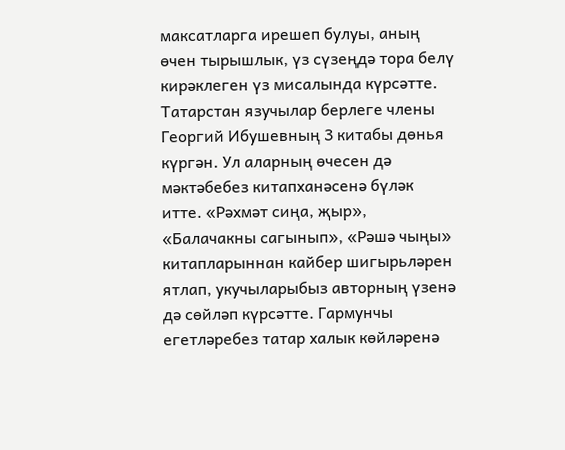максатларга ирешеп булуы, аның өчен тырышлык, үз сүзеңдә тора белү кирәклеген үз мисалында күрсәтте.
Татарстан язучылар берлеге члены Георгий Ибушевның 3 китабы дөнья күргән. Ул аларның өчесен дә мәктәбебез китапханәсенә бүләк итте. «Рәхмәт сиңа, җыр», «Балачакны сагынып», «Рәшә чыңы» китапларыннан кайбер шигырьләрен ятлап, укучыларыбыз авторның үзенә дә сөйләп күрсәтте. Гармунчы егетләребез татар халык көйләренә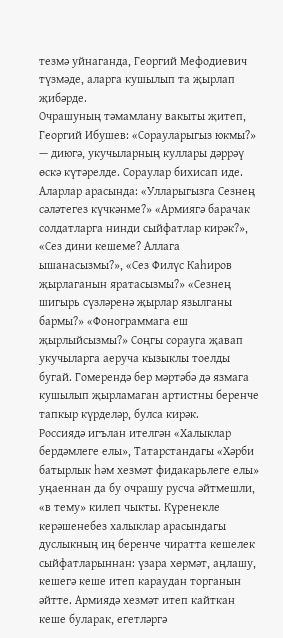тезмә уйнаганда, Георгий Мефодиевич түзмәде, аларга кушылып та җырлап җибәрде.
Очрашуның тәмамлану вакыты җитеп, Георгий Ибушев: «Сорауларыгыз юкмы?» — диюгә, укучыларның куллары дәррәү өскә күтәрелде. Сораулар бихисап иде. Аларлар арасында: «Улларыгызга Сезнең сәләтегез күчкәнме?» «Армиягә барачак солдатларга нинди сыйфатлар кирәк?», «Сез дини кешеме? Аллага ышанасызмы?», «Сез Филүс Каһиров җырлаганын яратасызмы?» «Сезнең шигырь сүзләренә җырлар язылганы бармы?» «Фонограммага еш җырлыйсызмы?» Соңгы сорауга җавап укучыларга аеруча кызыклы тоелды бугай. Гомерендә бер мәртәбә дә язмага кушылып җырламаган артистны беренче тапкыр күрделәр, булса кирәк.
Россиядә игълан ителгән «Халыклар бердәмлеге елы», Татарстандагы «Хәрби батырлык һәм хезмәт фидакарьлеге елы» уңаеннан да бу очрашу русча әйтмешли, «в тему» килеп чыкты. Күренекле керәшенебез халыклар арасындагы дуслыкның иң беренче чиратта кешелек сыйфатларыннан: үзара хөрмәт, аңлашу, кешегә кеше итеп караудан торганын әйтте. Армиядә хезмәт итеп кайткан кеше буларак, егетләргә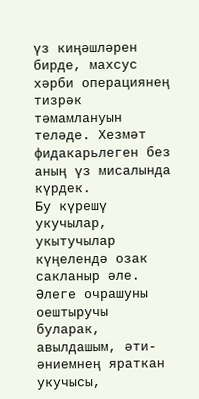үз киңәшләрен бирде, махсус хәрби операциянең тизрәк тәмамлануын теләде. Хезмәт фидакарьлеген без аның үз мисалында күрдек.
Бу күрешү укучылар, укытучылар күңелендә озак сакланыр әле. Әлеге очрашуны оештыручы буларак, авылдашым, әти-әниемнең яраткан укучысы,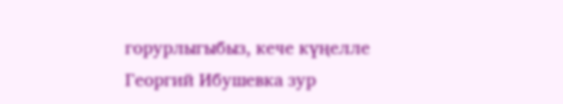горурлыгыбыз, кече күңелле Георгий Ибушевка зур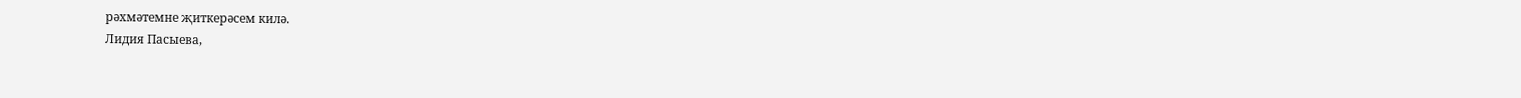рәхмәтемне җиткерәсем килә.
Лидия Пасыева,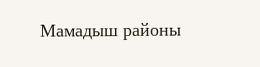Мамадыш районы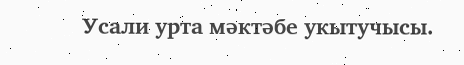Усали урта мәктәбе укытучысы.